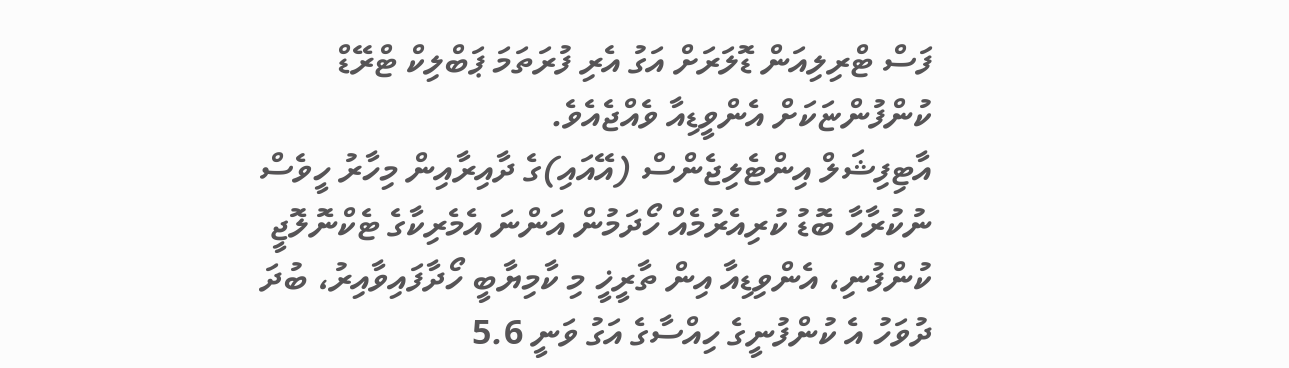ފަސް ޓްރިލިއަން ޑޮލަރަށް އަގު އެރި ފުރަތަމަ ޕަބްލިކް ޓްރޭޑް ކުންފުންޏަކަށް އެންވީޑިއާ ވެއްޖެއެވެ.
އާޓިފިޝަލް އިންޓެލިޖެންސް (އޭއައި)ގެ ދާއިރާއިން މިހާރު ހީވެސް ނުކުރާހާ ބޮޑު ކުރިއެރުމެއް ހޯދަމުން އަންނަ އެމެރިކާގެ ޓެކްނޮލޮޖީ ކުންފުނި، އެންވިޑިއާ އިން ތާރީޚީ މި ކާމިޔާބީ ހޯދާފައިވާއިރު، ބުދަ ދުވަހު އެ ކުންފުނީގެ ހިއްސާގެ އަގު ވަނީ 5.6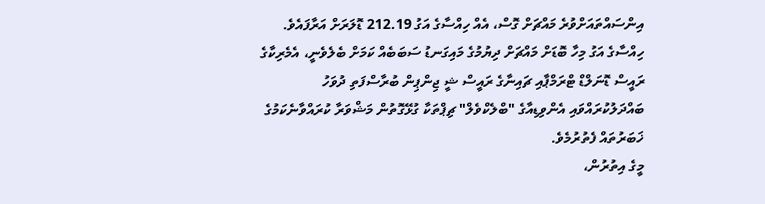އިންސައްތައަށްވުރެ މައްޗަށް ގޮސް، އެއް ހިއްސާގެ އަގު 212.19 ޑޮލަރަށް އަރާފައެވެ.
ހިއްސާގެ އަގު މިހާ ބޮޑަށް މައްޗަށް ދިޔުމުގެ މައިގަނޑު ސަބަބެއް ކަމަށް ބެލެވެނީ، އެމެރިކާގެ ރައީސް ޑޮނަލްޑް ޓްރަމްޕާއި ޗައިނާގެ ރައީސް ޝީ ޖިންޕިން ބުރާސްފަތި ދުވަހު ބައްދަލުކުރައްވައި އެންވިޑިއާގެ "ބްލެކްވެލް" ޗިޕްތަކާ ގުޅޭގޮތުން މަޝްވަރާ ކުރައްވާނެކަމުގެ ޚަބަރުތައް ފެތުރުމެވެ.
މީގެ އިތުރުން،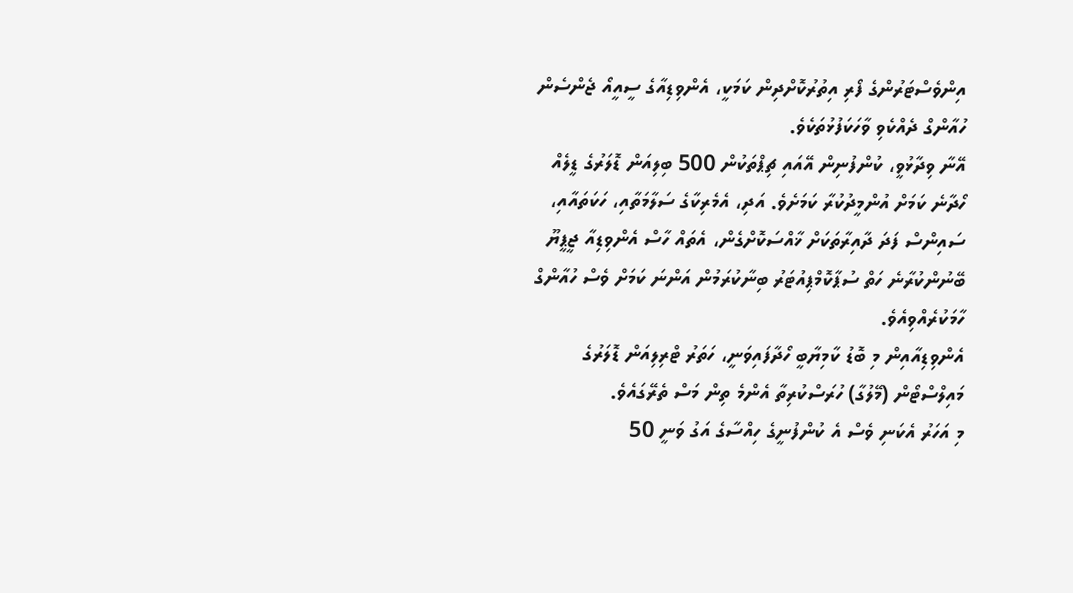އިންވެސްޓަރުންގެ ފޯރި އިތުރުކޮށްދިން ކަމަކީ، އެންވިޑިއާގެ ސީއީއޯ ޖެންސެން ހުއާންގް ދެއްކެވި ވާހަކަފުޅުތަކެވެ.
އޭނާ ވިދާޅުވީ، ކުންފުނިން އޭއައި ޗިޕްތަކުން 500 ބިލިއަން ޑޮލަރުގެ ޑީލެއް ހޯދާނެ ކަމަށް އުންމީދުކުރާ ކަމަށެވެ. އަދި، އެމެރިކާގެ ސަލާމަތާއި، ހަކަތައާއި، ސައިންސް ފަދަ ދާއިރާތަކަށް ޚާއްސަކޮށްގެން، އެތައް ހާސް އެންވިޑިއާ ޖީޕީޔޫ ބޭނުންކުރާނެ ހަތް ސުޕާކޮމްޕިއުޓަރު ބިނާކުރަމުން އަންނަ ކަމަށް ވެސް ހުއާންގް ހާމަކުރެއްވިއެވެ.
އެންވިޑިއާއިން މި ބޮޑު ކާމިޔާބީ ހޯދާފައިވަނީ، ހަތަރު ޓްރިލިއަން ޑޮލަރުގެ މައިލްސްޓޯން (މޭލުގާ) ހުރަސްކުރިތާ އެންމެ ތިން މަސް ތެރޭގައެވެ.
މި އަހަރު އެކަނި ވެސް އެ ކުންފުނީގެ ހިއްސާގެ އަގު ވަނީ 50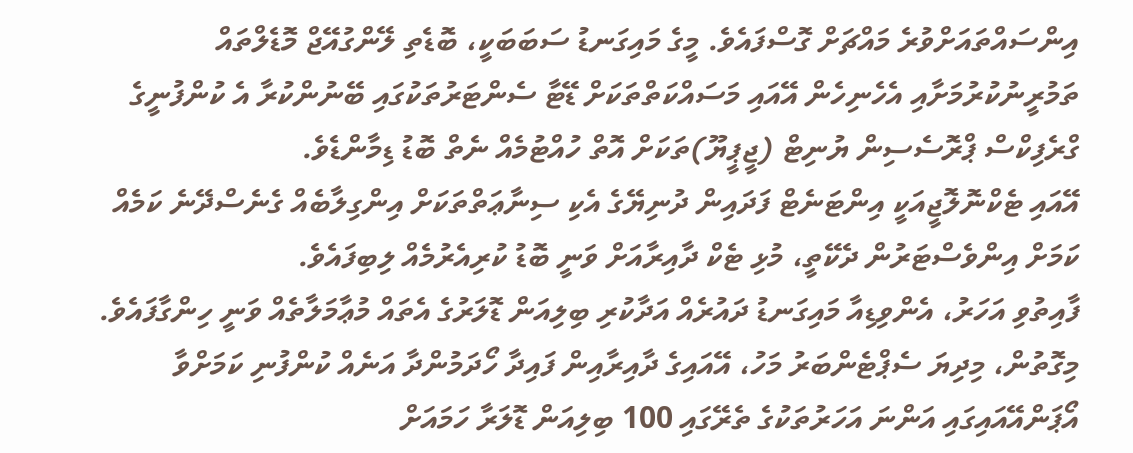އިންސައްތައަށްވުރެ މައްޗަށް ގޮސްފައެވެ. މީގެ މައިގަނޑު ސަބަބަކީ، ބޮޑެތި ލޭންގުއޭޖް މޮޑެލްތައް ތަމުރީނުކުރުމަށާއި އެހެނިހެން އޭއައި މަސައްކަތްތަކަށް ޑޭޓާ ސެންޓަރުތަކުގައި ބޭނުންކުރާ އެ ކުންފުނީގެ ގްރެފިކްސް ޕްރޮސެސިން ޔުނިޓް (ޖީޕީޔޫ)ތަކަށް އޮތް ހުއްޓުމެއް ނެތް ބޮޑު ޑިމާންޑެވެ.
އޭއައި ޓެކްނޮލޮޖީއަކީ އިންޓަނެޓް ފަދައިން ދުނިޔޭގެ އެކި ސިނާޢަތްތަކަށް އިންގިލާބެއް ގެނެސްދޭނެ ކަމެއް ކަމަށް އިންވެސްޓަރުން ދެކޭތީ، މުޅި ޓެކް ދާއިރާއަށް ވަނީ ބޮޑު ކުރިއެރުމެއް ލިބިފައެވެ.
ފާއިތުވި އަހަރު، އެންވިޑިއާ މައިގަނޑު ދައުރެއް އަދާކުރި ބިލިއަން ޑޮލަރުގެ އެތައް މުޢާމަލާތެއް ވަނީ ހިންގާފައެވެ. މިގޮތުން، މިދިޔަ ސެޕްޓެންބަރު މަހު، އޭއައިގެ ދާއިރާއިން ފައިދާ ހޯދަމުންދާ އަނެއް ކުންފުނި ކަމަށްވާ އޯޕަންއޭއައިގައި އަންނަ އަހަރުތަކުގެ ތެރޭގައި 100 ބިލިއަން ޑޮލަރާ ހަމައަށް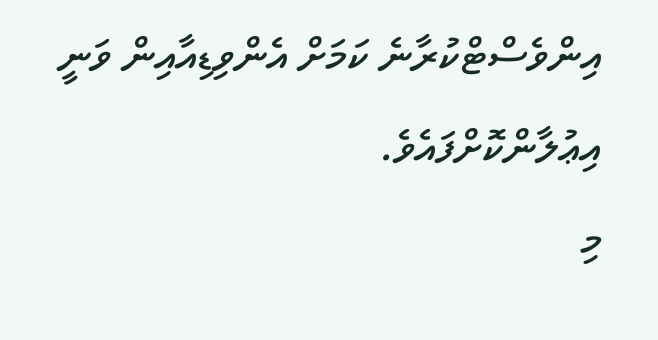އިންވެސްޓްކުރާނެ ކަމަށް އެންވިޑިއާއިން ވަނީ އިޢުލާންކޮށްފައެވެ.
މި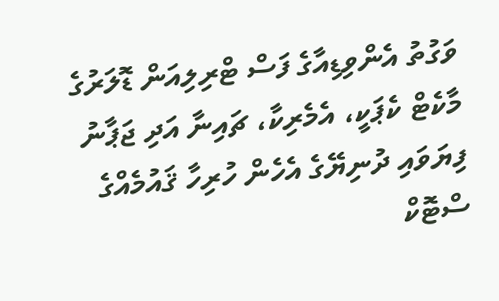ވަގުތު އެންވިޑިއާގެ ފަސް ޓްރިލިއަން ޑޮލަރުގެ މާކެޓް ކެޕަކީ، އެމެރިކާ، ޗައިނާ އަދި ޖަޕާނު ފިޔަވައި ދުނިޔޭގެ އެހެން ހުރިހާ ޤައުމެއްގެ ސްޓޮކް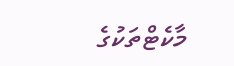މާކެޓްތަކުގެ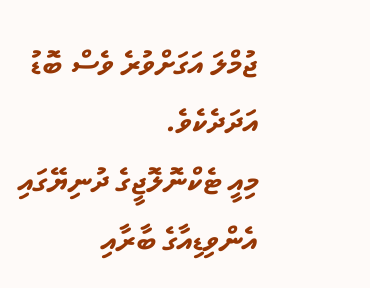ޖުމްލަ އަގަށްވުރެ ވެސް ބޮޑު އަދަދެކެވެ.
މިއީ ޓެކްނޮލޮޖީގެ ދުނިޔޭގައި އެންވިޑިއާގެ ބާރާއި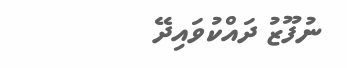ނުފޫޒު ދައްކުވައިދޭ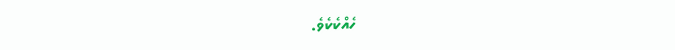ހެއްކެކެވެ.